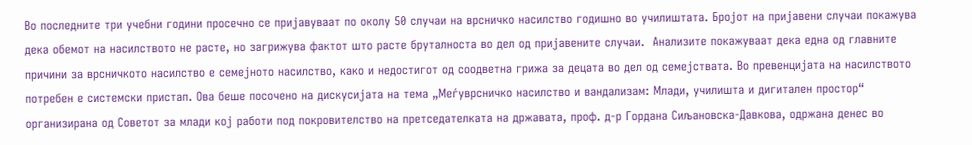Во последните три учебни години просечно се пријавуваат по околу 50 случаи на врсничко насилство годишно во училиштата. Бројот на пријавени случаи покажува дека обемот на насилството не расте, но загрижува фактот што расте бруталноста во дел од пријавените случаи.  Анализите покажуваат дека една од главните причини за врсничкото насилство е семејното насилство, како и недостигот од соодветна грижа за децата во дел од семејствата. Во превенцијата на насилството потребен е системски пристап. Ова беше посочено на дискусијата на тема „Меѓуврсничко насилство и вандализам: Млади, училишта и дигитален простор“ организирана од Советот за млади кој работи под покровителство на претседателката на државата, проф. д-р Гордана Сиљановска-Давкова, одржана денес во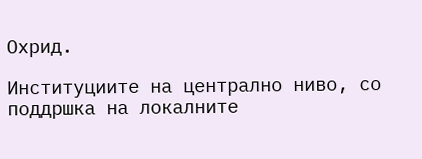Охрид.

Институциите на централно ниво, со поддршка на локалните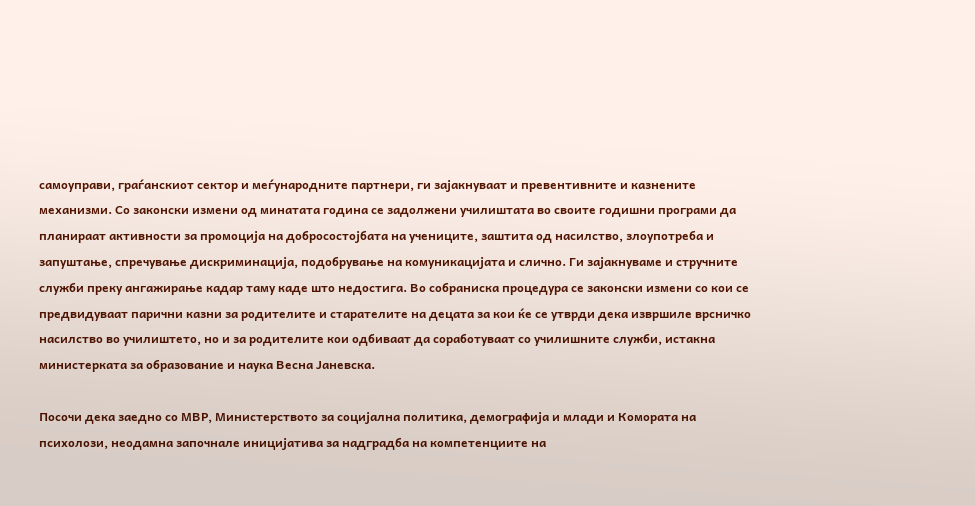самоуправи, граѓанскиот сектор и меѓународните партнери, ги зајакнуваат и превентивните и казнените механизми. Со законски измени од минатата година се задолжени училиштата во своите годишни програми да планираат активности за промоција на добросостојбата на учениците, заштита од насилство, злоупотреба и запуштање, спречување дискриминација, подобрување на комуникацијата и слично. Ги зајакнуваме и стручните служби преку ангажирање кадар таму каде што недостига. Во собраниска процедура се законски измени со кои се предвидуваат парични казни за родителите и старателите на децата за кои ќе се утврди дека извршиле врсничко насилство во училиштето, но и за родителите кои одбиваат да соработуваат со училишните служби, истакна министерката за образование и наука Весна Јаневска.

Посочи дека заедно со МВР, Министерството за социјална политика, демографија и млади и Комората на психолози, неодамна започнале иницијатива за надградба на компетенциите на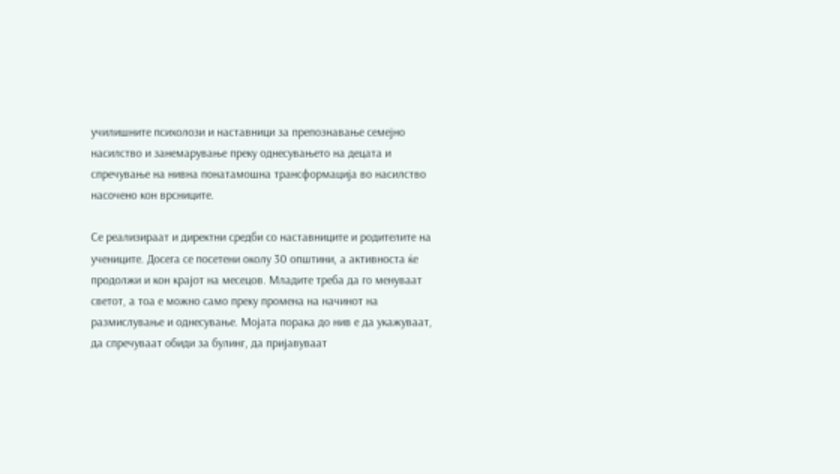училишните психолози и наставници за препознавање семејно насилство и занемарување преку однесувањето на децата и спречување на нивна понатамошна трансформација во насилство насочено кон врсниците.

Се реализираат и директни средби со наставниците и родителите на учениците. Досега се посетени околу 30 општини, а активноста ќе продолжи и кон крајот на месецов. Младите треба да го менуваат светот, а тоа е можно само преку промена на начинот на размислување и однесување. Мојата порака до нив е да укажуваат, да спречуваат обиди за булинг, да пријавуваат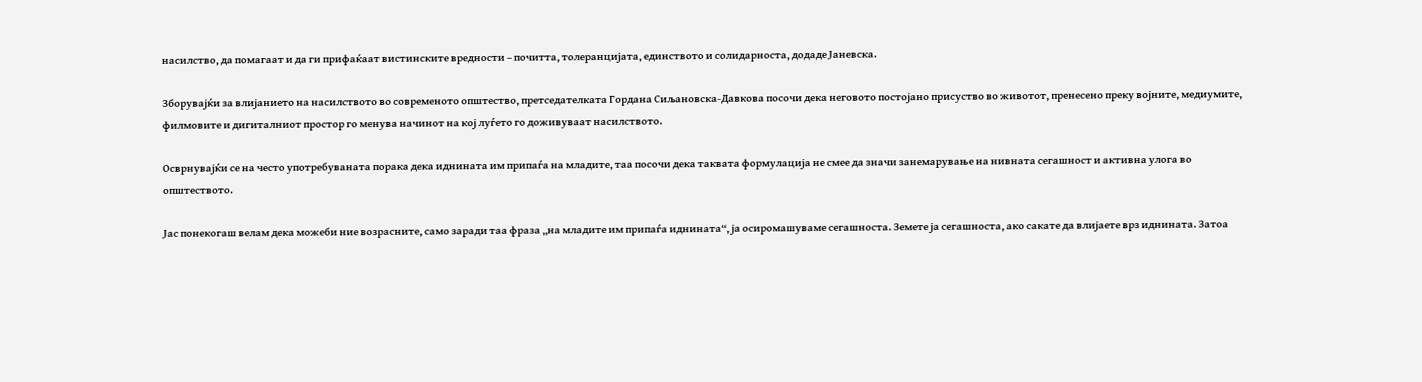насилство, да помагаат и да ги прифаќаат вистинските вредности – почитта, толеранцијата, единството и солидарноста, додаде Јаневска.

Зборувајќи за влијанието на насилството во современото општество, претседателката Гордана Сиљановска-Давкова посочи дека неговото постојано присуство во животот, пренесено преку војните, медиумите, филмовите и дигиталниот простор го менува начинот на кој луѓето го доживуваат насилството.

Осврнувајќи се на често употребуваната порака дека иднината им припаѓа на младите, таа посочи дека таквата формулација не смее да значи занемарување на нивната сегашност и активна улога во општеството.

Јас понекогаш велам дека можеби ние возрасните, само заради таа фраза „на младите им припаѓа иднината“, ја осиромашуваме сегашноста. Земете ја сегашноста, ако сакате да влијаете врз иднината. Затоа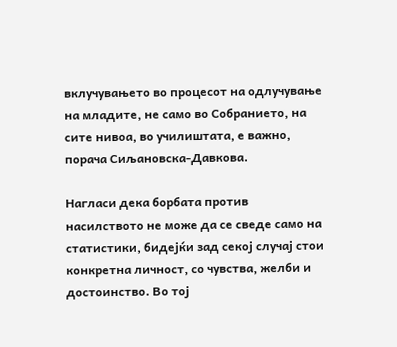вклучувањето во процесот на одлучување на младите, не само во Собранието, на сите нивоа, во училиштата, е важно, порача Сиљановска-Давкова.

Нагласи дека борбата против насилството не може да се сведе само на статистики, бидејќи зад секој случај стои конкретна личност, со чувства, желби и достоинство. Во тој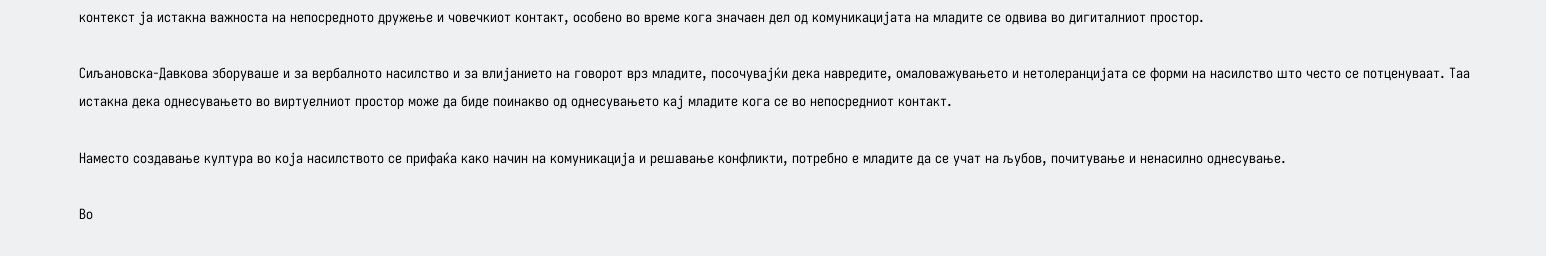контекст ја истакна важноста на непосредното дружење и човечкиот контакт, особено во време кога значаен дел од комуникацијата на младите се одвива во дигиталниот простор.

Сиљановска-Давкова зборуваше и за вербалното насилство и за влијанието на говорот врз младите, посочувајќи дека навредите, омаловажувањето и нетолеранцијата се форми на насилство што често се потценуваат. Таа истакна дека однесувањето во виртуелниот простор може да биде поинакво од однесувањето кај младите кога се во непосредниот контакт.

Наместо создавање култура во која насилството се прифаќа како начин на комуникација и решавање конфликти, потребно е младите да се учат на љубов, почитување и ненасилно однесување.

Во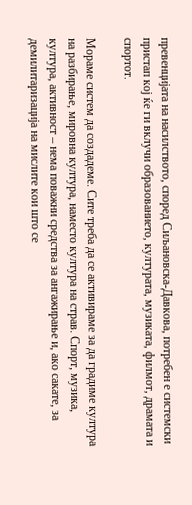превенцијата на насилството, според Сиљановска-Давкова, потребен е системски пристап кој ќе ги вклучи образованието, културата, музиката, филмот, драмата и спортот.

Мораме систем да создадеме. Сите треба да се активираме за да градиме култура на разбирање, мировна култура, наместо култура на страв. Спорт, музика, култура, активност – нема поважни средства за ангажирање и, ако сакате, за демилитаризација на мислите кои што се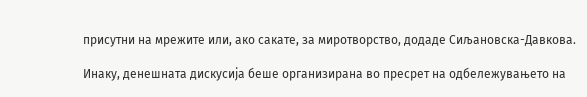присутни на мрежите или, ако сакате, за миротворство, додаде Сиљановска-Давкова.

Инаку, денешната дискусија беше организирана во пресрет на одбележувањето на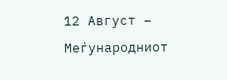12 Август – Меѓународниот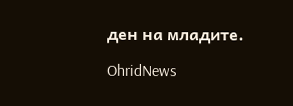ден на младите.

OhridNews